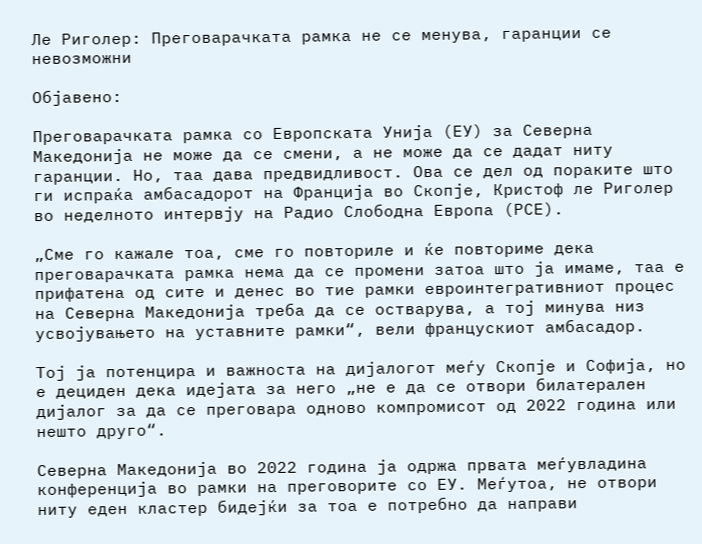Ле Риголер: Преговарачката рамка не се менува, гаранции се невозможни

Објавено:

Преговарачката рамка со Европската Унија (ЕУ) за Северна Македонија не може да се смени, а не може да се дадат ниту гаранции. Но, таа дава предвидливост. Ова се дел од пораките што ги испраќа амбасадорот на Франција во Скопје, Кристоф ле Риголер во неделното интервју на Радио Слободна Европа (РСЕ).

„Сме го кажале тоа, сме го повториле и ќе повториме дека преговарачката рамка нема да се промени затоа што ја имаме, таа е прифатена од сите и денес во тие рамки евроинтегративниот процес на Северна Македонија треба да се остварува, а тој минува низ усвојувањето на уставните рамки“, вели францускиот амбасадор.

Тој ја потенцира и важноста на дијалогот меѓу Скопје и Софија, но е дециден дека идејата за него „не е да се отвори билатерален дијалог за да се преговара одново компромисот од 2022 година или нешто друго“.

Северна Македонија во 2022 година ја одржа првата меѓувладина конференција во рамки на преговорите со ЕУ. Меѓутоа, не отвори ниту еден кластер бидејќи за тоа е потребно да направи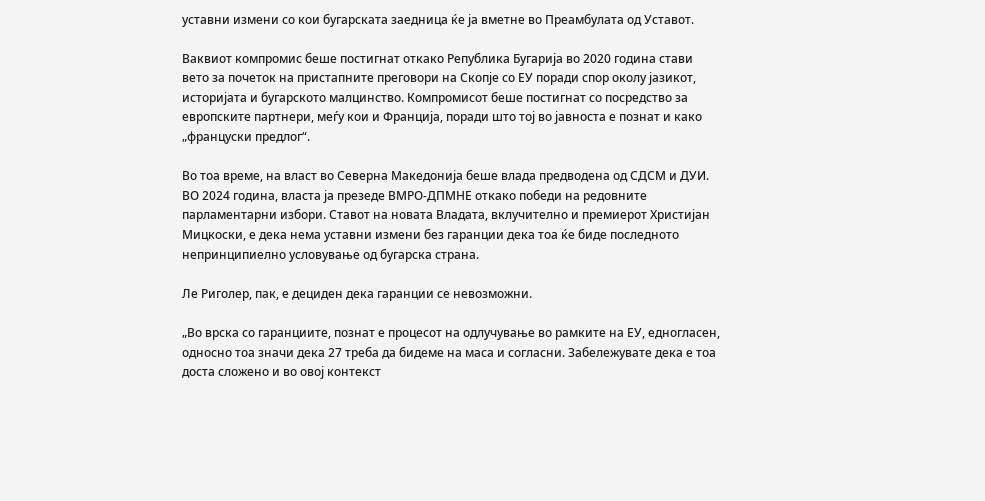уставни измени со кои бугарската заедница ќе ја вметне во Преамбулата од Уставот.

Ваквиот компромис беше постигнат откако Република Бугарија во 2020 година стави вето за почеток на пристапните преговори на Скопје со ЕУ поради спор околу јазикот, историјата и бугарското малцинство. Компромисот беше постигнат со посредство за европските партнери, меѓу кои и Франција, поради што тој во јавноста е познат и како „француски предлог“.

Во тоа време, на власт во Северна Македонија беше влада предводена од СДСМ и ДУИ. ВО 2024 година, власта ја презеде ВМРО-ДПМНЕ откако победи на редовните парламентарни избори. Ставот на новата Владата, вклучително и премиерот Христијан Мицкоски, е дека нема уставни измени без гаранции дека тоа ќе биде последното непринципиелно условување од бугарска страна.

Ле Риголер, пак, е дециден дека гаранции се невозможни.

„Во врска со гаранциите, познат е процесот на одлучување во рамките на ЕУ, едногласен, односно тоа значи дека 27 треба да бидеме на маса и согласни. Забележувате дека е тоа доста сложено и во овој контекст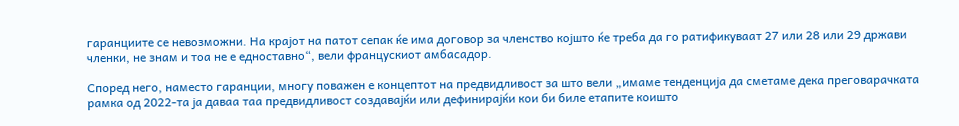гаранциите се невозможни. На крајот на патот сепак ќе има договор за членство којшто ќе треба да го ратификуваат 27 или 28 или 29 држави членки, не знам и тоа не е едноставно“, вели францускиот амбасадор.

Според него, наместо гаранции, многу поважен е концептот на предвидливост за што вели „имаме тенденција да сметаме дека преговарачката рамка од 2022-та ја даваа таа предвидливост создавајќи или дефинирајќи кои би биле етапите коишто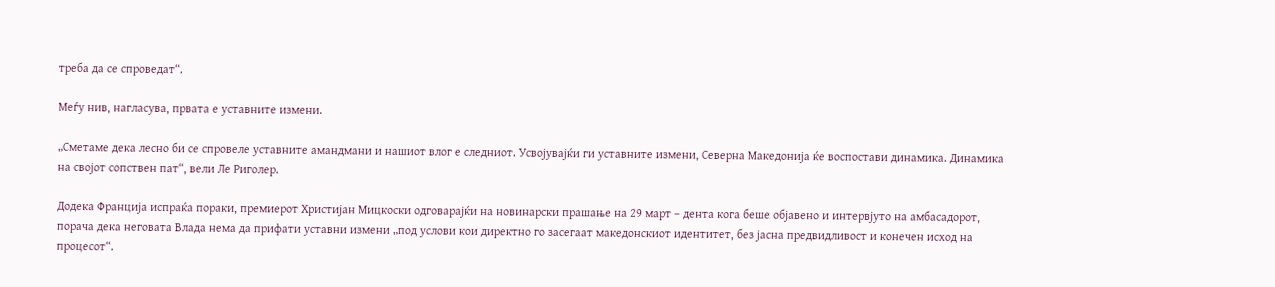треба да се спроведат“.

Меѓу нив, нагласува, првата е уставните измени.

„Сметаме дека лесно би се спровеле уставните амандмани и нашиот влог е следниот. Усвојувајќи ги уставните измени, Северна Македонија ќе воспостави динамика. Динамика на својот сопствен пат“, вели Ле Риголер.

Додека Франција испраќа пораки, премиерот Христијан Мицкоски одговарајќи на новинарски прашање на 29 март – дента кога беше објавено и интервјуто на амбасадорот, порача дека неговата Влада нема да прифати уставни измени „под услови кои директно го засегаат македонскиот идентитет, без јасна предвидливост и конечен исход на процесот“.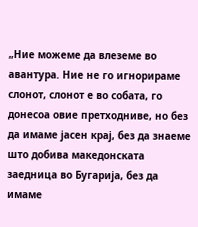„Ние можеме да влеземе во авантура. Ние не го игнорираме слонот, слонот е во собата, го донесоа овие претходниве, но без да имаме јасен крај, без да знаеме што добива македонската заедница во Бугарија, без да имаме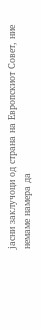јасни заклучоци од страна на Европскиот Совет, ние немаме намера да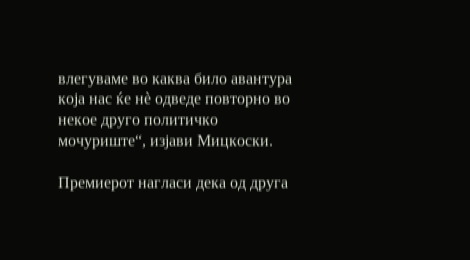влегуваме во каква било авантура која нас ќе нè одведе повторно во некое друго политичко мочуриште“, изјави Мицкоски.

Премиерот нагласи дека од друга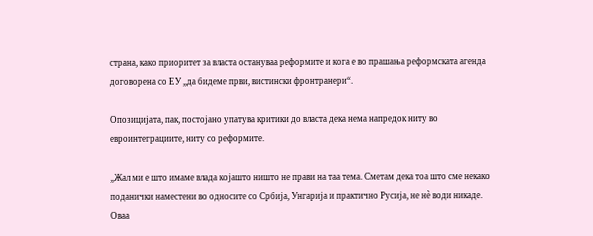страна, како приоритет за власта остануваа реформите и кога е во прашања реформската агенда договорена со ЕУ „да бидеме први, вистински фронтранери“.

Опозицијата, пак, постојано упатува критики до власта дека нема напредок ниту во евроинтеграциите, ниту со реформите.

„Жал ми е што имаме влада којашто ништо не прави на таа тема. Сметам дека тоа што сме некако поданички наместени во односите со Србија, Унгарија и практично Русија, не нè води никаде. Оваа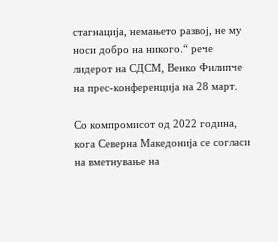стагнација, немањето развој, не му носи добро на никого.“ рече лидерот на СДСМ, Венко Филипче на прес-конференција на 28 март.

Со компромисот од 2022 година, кога Северна Македонија се согласи на вметнување на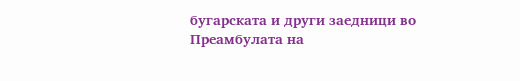бугарската и други заедници во Преамбулата на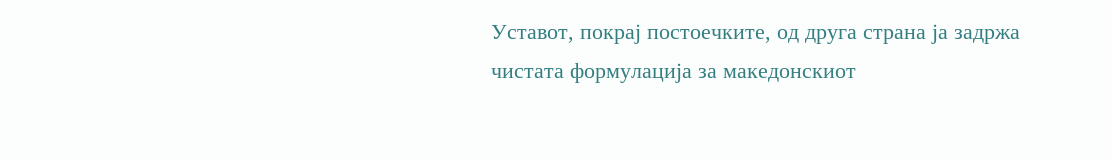Уставот, покрај постоечките, од друга страна ја задржа чистата формулација за македонскиот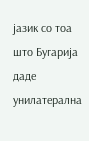јазик со тоа што Бугарија даде унилатерална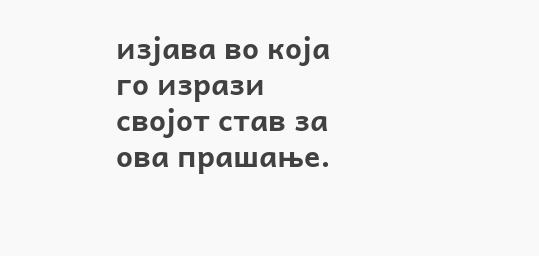изјава во која го изрази својот став за ова прашање.